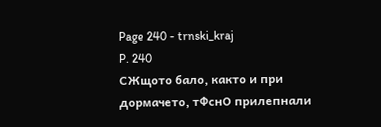Page 240 - trnski_kraj
P. 240
СЖщото бало, както и при дормачето, тФснО прилепнали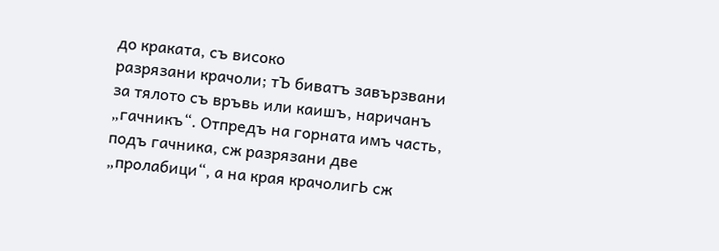до краката, съ високо
разрязани крачоли; тЪ биватъ завързвани за тялото съ връвь или каишъ, наричанъ
„гачникъ“. Отпредъ на горната имъ часть, подъ гачника, сж разрязани две
„пролабици“, а на края крачолигЬ сж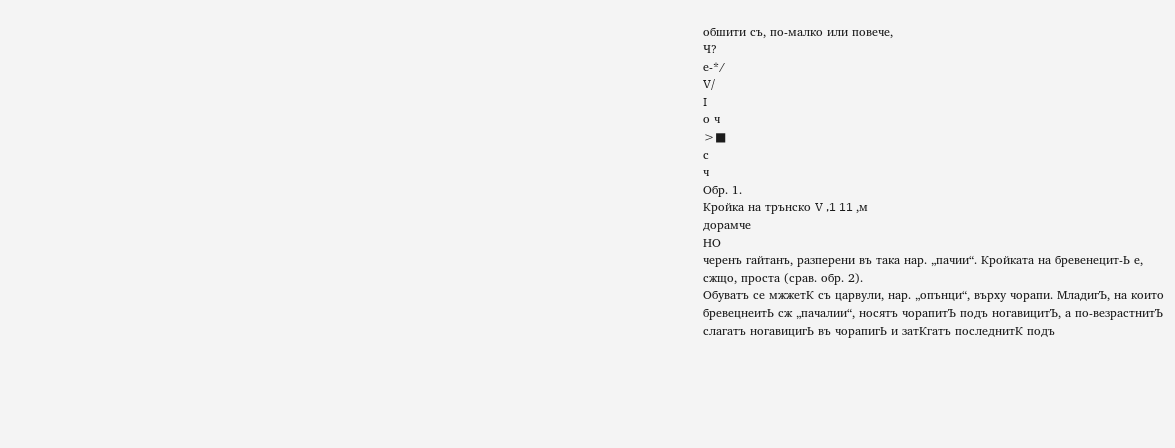обшити съ, по-малко или повече,
Ч?
е-*/
V/
I
о ч
>■
с
ч
Обр. 1.
Кройка на трънско V ,1 11 ,м
дорамче
НО
черенъ гайтанъ, разперени въ така нар. „пачии“. Кройката на бревенецит-Ь е,
сжщо, проста (срав. обр. 2).
Обуватъ се мжжетК съ царвули, нар. „опънци“, върху чорапи. МладигЪ, на които
бревецнеитЬ сж „пачалии“, носятъ чорапитЪ подъ ногавицитЪ, а по-везрастнитЪ
слагатъ ногавицигЬ въ чорапигЬ и затКгатъ последнитК подъ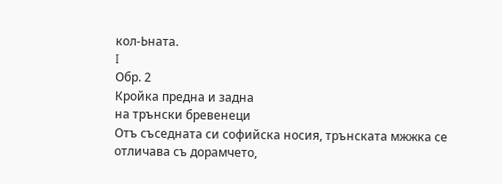кол-Ьната.
I
Обр. 2
Кройка предна и задна
на трънски бревенеци
Отъ съседната си софийска носия, трънската мжжка се отличава съ дорамчето,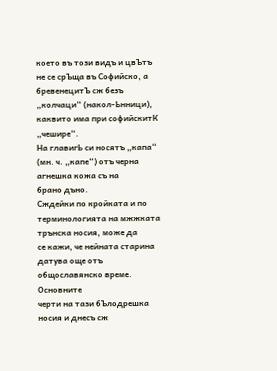което въ този видъ и цвЪтъ не се срЪща въ Софийско, а бревенецитЪ сж безъ
„колчаци“ (накол-Ьнници), каквито има при софийскитК „чешире“.
На главигЬ си носятъ „капа“ (мн. ч. „капе“) отъ черна агнешка кожа съ на
брано дъно.
Сждейки по кройката и по терминологията на мжжката трънска носия, може да
се кажи, че нейната старина датува още отъ общославянско време. Основните
черти на тази бЪлодрешка носия и днесъ сж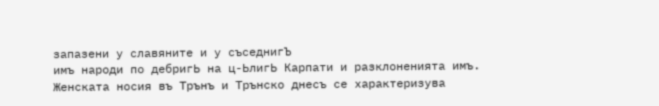запазени у славяните и у съседнигЪ
имъ народи по дебригЬ на ц-ЬлигЬ Карпати и разклоненията имъ.
Женската носия въ Трънъ и Трънско днесъ се характеризува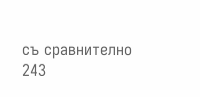съ сравнително
243